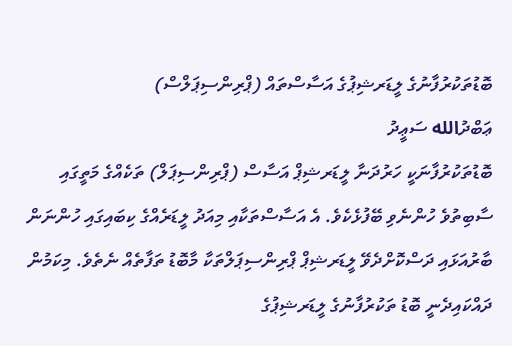ބޮޑުތަކުރުފާނުގެ ލީޑަރޝިޕުގެ އަސާސްތައް (ޕްރިންސިޕަލްސް)
ޢަބްދުالله ސަޢީދު
ބޮޑުތަކުރުފާނަކީ ހަރުދަނާ ލީޑަރޝިޕް އަސާސް (ޕްރިންސިޕަލް) ތަކެއްގެ މަތީގައި ސާބިތުވެ ހުންނެވި ބޭފުޅެކެވެ. އެ އަސާސްތަކާއި މިއަދު ލީޑަރެއްގެ ކިބައިގައި ހުންނަން ބާރުއަޅައި ދަސްކޮށްދެވޭ ލީޑަރޝިޕް ޕްރިންސިޕަލްތަކާ މާބޮޑު ތަފާތެއް ނެތެވެ. މިކަމުން ދައްކައިދެނީ ބޮޑު ތަކުރުފާނުގެ ލީޑަރޝިޕުގެ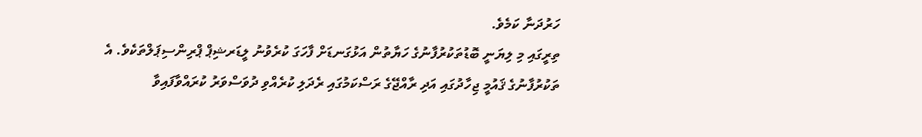ހަރުދަނާ ކަމެވެ.
ތިރީގައި މި ލިޔަނީ ބޮޑުތަކުރުފާނުގެ ހަޔާތުން އަޅުގަނޑަށް ފާހަގަ ކުރެވުނު ލީޑަރޝިޕް ޕްރިންސިޕަލްތަކެވެ. އެ ތަކުރުފާނުގެ ޤައުމީ ޖިހާދުގައި އަދި ރާއްޖޭގެ ރަސްކަމުގައި ރެދަލި ކުރެއްވި ދުވަސްވަރު ކުރައްވާފައިވާ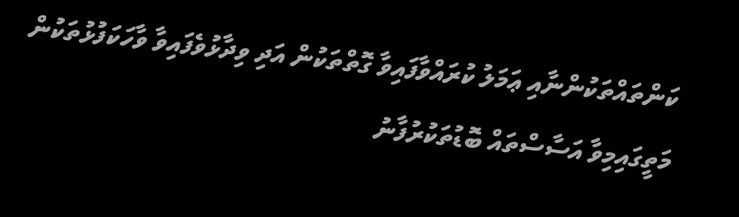ކަންތައްތަކުންނާއި ޢަމަލު ކުރައްވާފައިވާ ގޮތްތަކުން އަދި ވިދާޅުވެފައިވާ ވާހަކަފުޅުތަކުން މަތީގައިމިވާ އަސާސްތައް ބޮޑުތަކުރުފާނު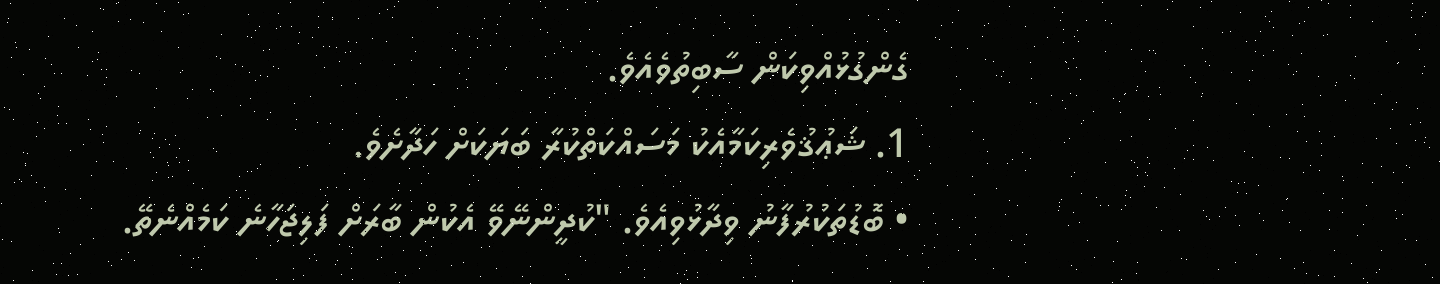ގެންގުޅުއްވިކަން ސާބިތުވެއެވެ.
1. ޝަޢުޤުވެރިކަމާއެކު މަސައްކަތްކުރާ ބަޔަކަށް ހަދާށެވެ.
• ބޮޑުތަކުރުފާނު ވިދާޅުވިއެވެ. "ކުދީންނޭވޭ އެކުން ބާރަށް ފަލިޖަހާނެ ކަމެއްނެތޭ.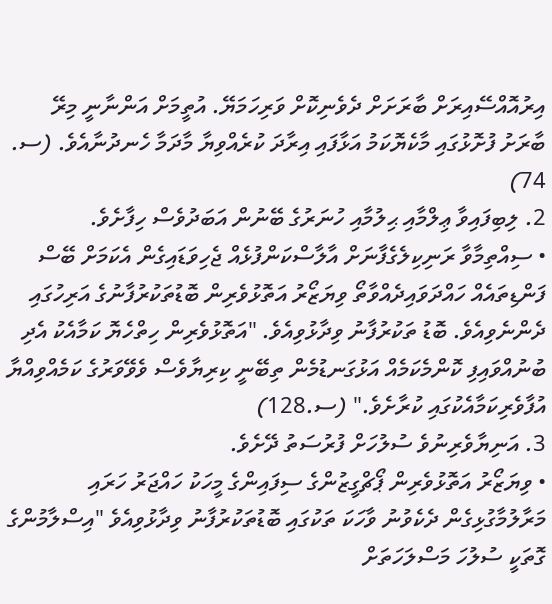އިރުއޮއްސޭއިރަށް ބާރަށަށް ދެވެނިކޮށް ވަރިހަމަޔޭ. އުތީމަށް އަންނާނީ މިރޭ ބާރަށު ފުށޮޅުގައި މާކެޔޮކަމު އަޅާފައި އިރާދަ ކުރެއްވިޔާ މާދަމާ ހެނދުނާއެވެ. (ސ. 74)
2. ލިބިފައިވާ ޢިލްމާއި ޙިލުމާއި ހުނަރުގެ ބޭނުން އަބަދުވެސް ހިފާށެވެ.
• ސިއްތިމާވާ ރަނިކިލެގެފާނަށް އާލާސްކަންފުޅެއް ޖެހިވަޑައިގެން އެކަމަށް ބޭސް ފަންޑިތައެއް ހައްދަވައިދެއްވާތޯ ވިޔަޒޯރު އަތޮޅުވެރިން ބޮޑުތަކުރުފާނުގެ އަރިހުގައި ދެންނެވިއެވެ. ބޮޑު ތަކުރުފާނު ވިދާޅުވިއެވެ. "އަތޮޅުވެރިން ހިތްހެޔޮ ކަމާއެކު އެދި ބުނުއްވައިފި ކޮންމެކަމެއް އަޅުގަނޑުމެން ތިބޭނީ ކިރިޔާވެސް ވެވޭވަރުގެ ކަމެއްވިއްޔާ އުފާވެރިކަމާއެކުގައި ކުރާށެވެ." (ސ.128)
3. އަނިޔާވެރިނުވެ ސުލުހަށް ފުރުސަތު ދޭށެވެ.
• ވިޔަޒޯރު އަތޮޅުވެރިން ޕޯޗްގީޒުންގެ ސިފައިންގެ މީހަކު ހައްޖަރު ހަރައި މަރާލުމާގުޅިގެން ދެކެވުނު ވާހަކަ ތަކުގައި ބޮޑުތަކުރުފާނު ވިދާޅުވިއެވެ "އިސްލާމުންގެ ގޮތަކީ ސުލުހަ މަސްލަހަތަށް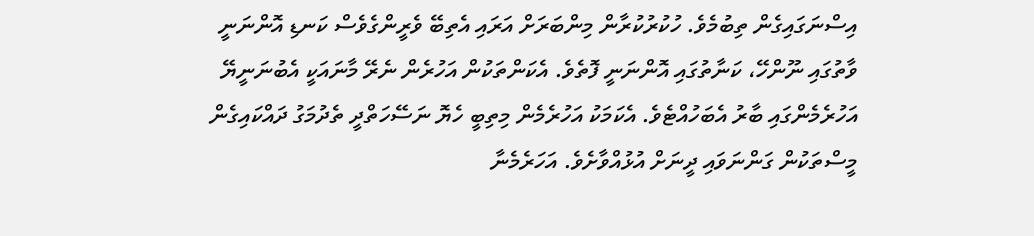އިސްނަގައިގެން ތިބުމެވެ. ހުކުރުކުރާން މިންބަރަށް އަރައި އެތިބޭ ވެރީންގެވެސް ކަނޑި އޮންނަނީ ވާތުގައި ނޫންހޭ، ކަނާތުގައި އޮންނަނީ ފޮތެވެ. އެކަންތަކުން އަހުރެން ނެރޭ މާނައަކީ އެބުނަނީޔޭ އަހުރެމެންގައި ބާރު އެބަހުއްޓެވެ. އެކަމަކު އަހުރެމެން މިތިބީ ހެޔޮ ނަސޭހަތްދީ ތެދުމަގު ދައްކައިގެން މީސްތަކުން ގަންނަވައި ދީނަށް އުޅުއްވާށެވެ. އަހަރެމެނާ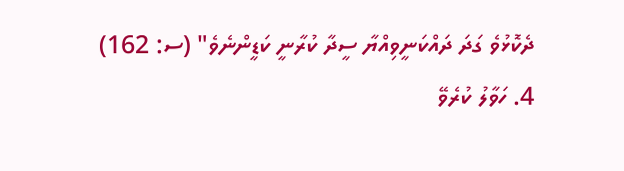ދެކޮޅުވެ ގަދަ ދައްކަނީވިއްޔާ ސީދާ ކުރާނީ ކަޑީންނެވެ" (ސ: 162)
4. ހަވާލު ކުރެވޭ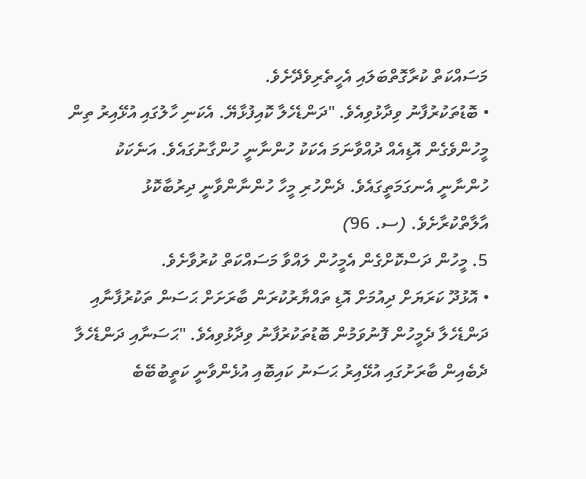މަސައްކަތް ކުރާގޮތްބަލައި އެހީތެރިވެދޭށެވެ.
• ބޮޑުތަކުރުފާނު ވިދާޅުވިއެވެ. "ދަންޑެހެލާ ކޮއިފުޅާޔޭ. އެކަނި ހާލުގައި އުޅޭއިރު ތިން މީހުންވެގެން އޮޑިއެއް ދުއްވާނަމަ އެކަކު ހުންނާނީ ހުންގާނުގައެވެ. އަނެކަކު ހުންނާނީ އެނގަމަތީގައެވެ. ދެންހުރި މީހާ ހުންނާންވާނީ ދިރުބާކޮޅު އާލާތްކުރާށެވެ. (ސ. 96)
5. މީހުން ދަސްކޮށްގެން އެމީހުން ލައްވާ މަސައްކަތް ކުރުވާށެވެ.
• އޮޅުދޫ ކަރަޔަށް ދިއުމަށް އޮޑި ތައްޔާރުކުރަން ބާރަށަށް ޙަސަން ތަކުރުފާނާއި ދަންޑެހެލާ ދެމީހުން ފޮނުވަމުން ބޮޑުތަކުރުފާނު ވިދާޅުވިއެވެ. "ޙަސަނާއި ދަންޑެހެލާ ދެބެއިން ބާރަށުގައި އުޅޭއިރު ޙަސަނު ކައިބޮއި އުޅެންވާނީ ކަތީބުބޭބެ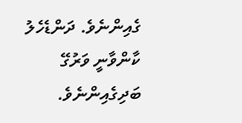ގެއިންނެވެ. ދަންޑެހެލު ކާންވާނީ ވަރުގޭ ބަދިގެއިންނެވެ.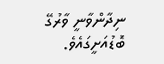ނިދާންވާނީ ވާރުގޭ ބޮޑުއަށީގައެވެ.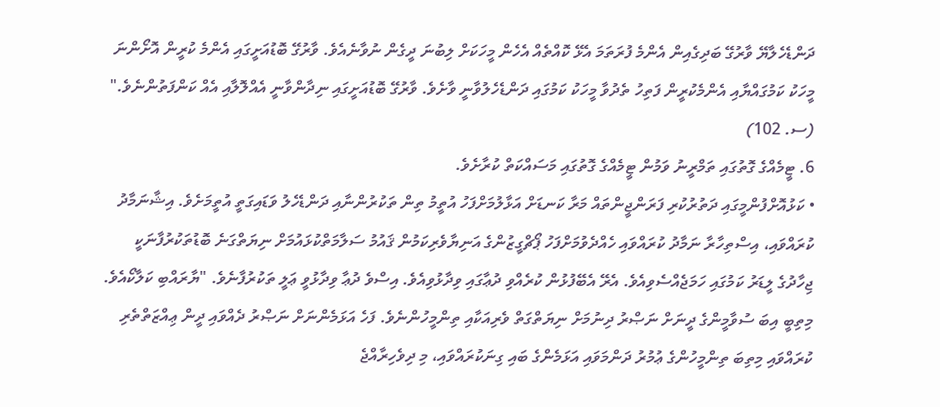ދަންޑެހެލާޔޭ ވާރުގޭ ބަދިގެއިން އެންމެ ފުރަތަމަ އެޅޭ ކޮއްތެއް އެހެން މީހަކަށް ލިބުނަ ދީގެން ނުވާނެއެވެ. ވާރުގޭ ބޮޑުއަށީގައި އެންމެ ކުރީން އޮށޯންނަ މީހަކު ކަމުގައްޔާއި އެންމެކުރީން ފަތިހު ތެދުވާ މީހަކު ކަމުގައި ދަންޑެހެލުވާނީ ވާށެވެ. ވާރުގޭ ބޮޑުއަށީގައި ނިދާންވާނީ އެއްލޮލާއި އެއް ކަންފަތުންނެވެ." (ސ. 102)
6. ޓީމެއްގެ ގޮތުގައި ތަމްރީނު ވަމުން ޓީމެއްގެ ގޮތުގައި މަސައްކަތް ކުރާށެވެ.
• ކަޅުއޮށްފުންމީގައި ދަތުރުކުރި ފަރަންޖީންތައް މަރާ ކަނޑަށް އަޅާލުމަށްފަހު އުތީމު ތިން ތަކުރުންނާއި ދަންޑެހެލު ވަޑައިގަތީ އުތީމަށެވެ. އިޝާނަމާދު ކުރައްވައި، އިސްތިހާރާ ނަމާދު ކުރައްވައި ހެއްދެވުމަށްފަހު ޕޯޗްގީޒުންގެ އަނިޔާވެރިކަމުން ޤައުމު ސަލާމަތްކުޅައުމަށް ނިޔަތްގަނެ ބޮޑުތަކުރުފާނަކީ ޖިހާދުގެ ލީޑަރު ކަމުގައި ހަމަޖެއްސެވިއެވެ. އެރޭ އެބޭފުޅުން ކުރެއްވި ދުޢާގައި ވިދާޅުވިއެވެ. އިސްވެ ދުޢާ ވިދާޅުވީ ޢަލީ ތަކުރުފާނެވެ. "ޔާރައްބި ކަލާކޯއެވެ. މިތިބީ އިބަ ސުވާމީންގެ ދީނަށް ނަޞްރު ދިނުމަށް ނިޔަތްގަތް ވެރިއަކާއި ތިންމީހުންނެވެ. ފަހެ އަޅަމެންނަށް ނަޞްރު ދެއްވައި ދީން ޢިއްޒަތްތެރި ކުރައްވައި މިތިބަ ތިންމީހުންގެ ޢުމުރު ދަންމަވައި އަޅަމެންގެ ބައި ގިނަކުރައްވައި، މި ދިވެހިރާއްޖެ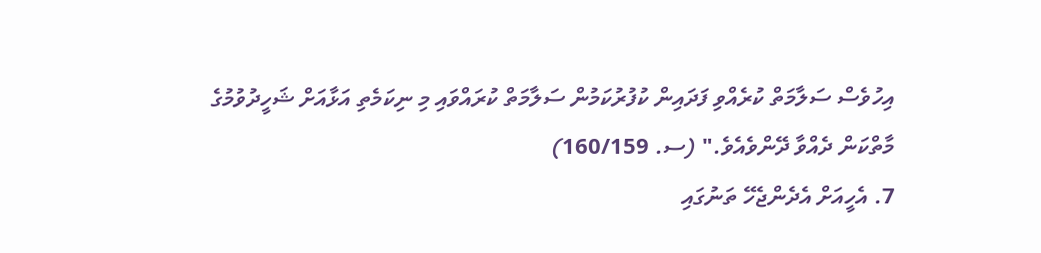އިހުވެސް ސަލާމަތް ކުރެއްވި ފަދައިން ކުފުރުކަމުން ސަލާމަތް ކުރައްވައި މި ނިކަމެތި އަޅާއަށް ޝަހީދުވުމުގެ މާތްކަން ދެއްވާ ދޭންވެއެވެ." (ސ. 160/159)
7. އެހީއަށް އެދެންޖެހޭ ތަނުގައި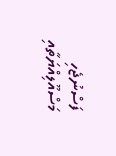ފަސްނުޖެހި މަސްއޫލިއްޔަތާއި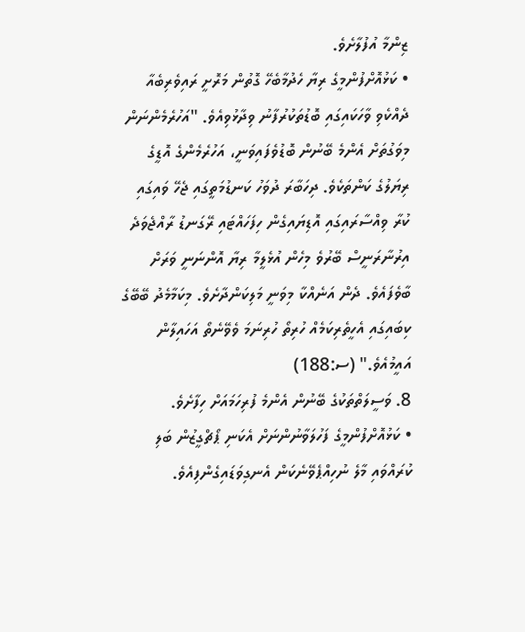ޒިންމާ އުފުލާށެވެ.
• ކަޅުއޮށްފުންމީގެ ރިޔާ ހެދުމާބެހޭ ގޮތުން މަރޮށީ ރައިވެރިބެއާ ދެއްކެވި ވާހަކައިގައި ބޮޑުތަކުރުފާނު ވިދާޅުވިއެވެ. "އަހުރެމެންނަން މިވަގުތަށް އެންމެ ބޭނުން ބޮޑުވެފައިވަނީ، އަހުރެމެންގެ އޮޑީގެ ރިޔަލުގެ ކަންތަކެވެ. ދިހަބާރަ ދުވަހު ކަނޑުމަތީގައި ޖެހޭ ވައިގައި ކުރާ ވިއްސާރައިގައި އޮޑިޔައިގެން ހިފަހައްޓައި ރޭގަނޑު ރާއްޖެވަދެ އިރުނާރަނީސް ބޭރުވެ މިހެން އުޅެލީމާ ރިޔާ އޮންނަނީ ވަރަށް ބާވެފައެވެ. ދެން އަނެއްކާ މިވަނީ މަލިކަންދާށެވެ. މިކަމާމެދު ބޭބޭގެ ކިބައިގައި އެހީތެރިކަމެއް ހުރިތޯ ހުރިނަމަ ވެވޭނެތޯ އަހައިލާން އައީމުއެވެ." (ސ:188)
8. ވަސީލަތްތަކުގެ ބޭނުން އެންމެ ފުރިހަމައަށް ހިފާށެވެ.
• ކަޅުއޮށްފުންމީގެ ފަހުލަވާނުންނަށް އެކަނި ޕޯޗްގީޒުން ބަލި ކުރައްވައި މާލެ ނުހިއްޕެވޭނެކަން އެނގިވަޑައިގެންފިއެވެ.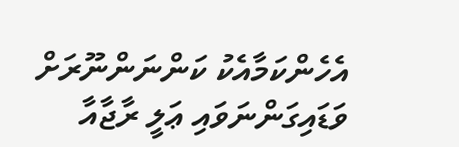އެހެންކަމާއެކު ކަންނަންނޫރަށް ވަޑައިގަންނަވައި ޢަލީ ރާޖާއާ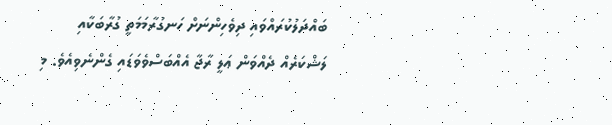ބައްދަލުކުރައްވައި ދިވެހިންނަށް ހަނގުރާމަމަތީ ގުރާބަކާއި ލަޝްކަރެއް ދެއްވަން ޢަލީ ރާޖާ އެއްބަސްވެވަޑައި ގެންނެވިއެވެ. މި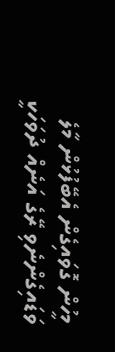މީހުން ގޮވައިގެން އެބޭފުޅުން މާލެ ވަޑައިގެންނެވި ރޭގެ އަނެއް ދުވަހަކީ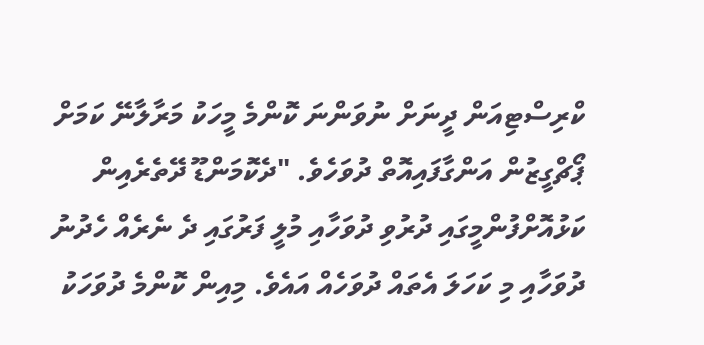ކްރިސްޓިއަން ދީނަށް ނުވަންނަ ކޮންމެ މީހަކު މަރާލާނޭ ކަމަށް ޕޯޗްގީޒުން އަންގާފައިއޮތް ދުވަހެވެ. "ދެކޮމަންޑޫ ދޭތެރެއިން ކަޅުއޮށްފުންމީގައި ދުރުވި ދުވަހާއި މުލީ ފަރުގައި ދެ ނެރެއް ހެދުނު ދުވަހާއި މި ކަހަލަ އެތައް ދުވަހެއް އައެވެ. މިއިން ކޮންމެ ދުވަހަކު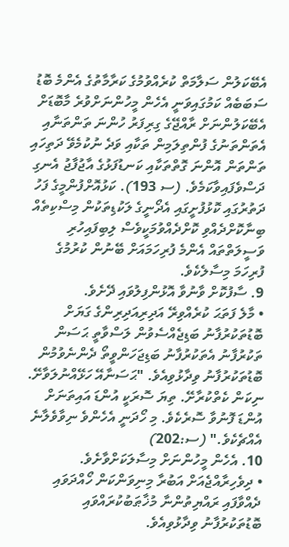އެބޭކަލުން ސަލާމަތް ކުރެއްވުމުގެ ކަރާމާތުގެ އެންމެ ބޮޑު ސަބަބެއް ކަމުގައިވަނީ އެހެން މީހުންނަށްވުރެ މާބޮޑަށް އެބޭކަލުންނަށް ރާއްޖޭގެ ގިރިފަރު ހުންނަ ތަންތަނާއި އެތަންތަނުގެ ފުންތިލަމިން ތަކާއި ވަދެ ނުކުމެވޭ ދަތިހައި ތަންތަން އޮންނަ ގޮތްތަކާއި ކަނޑުފަޅުގެ އާޖުފާޖު އެނގި ދަސްވެފައިވާކަމެވެ. (ސ 193). ކަޅުއޮށްފުންމީގެ ފަހު ދަތުރުގައި ކޮޅުފުށީގައި އެދޯނީގެ ލަކުޑިތަކުން މިސްކިތެއް ބިނާކޮށްދެއްވި ކޮށްދެއްވުމަކީވެސް ލިބިފައިހުރި ވަސީލަތްތައް އެންމެ ފުރިހަމައަށް ބޭނުން ކުރުމުގެ ފުރިހަމަ މިސާލެކެވެ.
9. ސާފުކޮށް ވާނުވާ އޮޅުންފިލުވައި ދޭށެވެ.
• މާލެ ފަތަޙަ ކުރެއްވިރޭ އަދިރިއަދިރިންގެ ގަޔަށް ބޮޑުތަކުރުފާނު ބަޑިޖެއްސެވުން ލަސްވާތީ ޙަސަން ތަކުރުފާނު އެތަކުރުފާނު ބަޑިޖަހަންވީތޯ ދެންނެވުމުން ބޮޑުތަކުރުފާނު ވިދާޅުވިއެވެ. "ޙަސަނާއޭ ހަޅޭއްނުލަވާށޭ. ނިކަން ކެތްކުރާށޭ. ތިޔަ ސޮރަކީ އުންޑަ އައިތަނަށް އުންޑަ ފޮނުވާ ސޮރެކެވެ. މި ހޯދަނީ އެހެންވެ ނިވާވެލާނެ އެއްޗެކެވެ." (ސ:202)
10. އެހެން މީހުންނަށް މިސާލަކަށްވާށެވެ.
• ދިވެހިރާއްޖެއަށް އަބުރާ މިނިވަންކަން ހޯއްދަވައި ދެއްވާފައި ރައްޔިތުންނާ މުޚާޠަބުކުރައްވައި ބޮޑުތަކުރުފާނު ވިދާޅުވިއެވެ.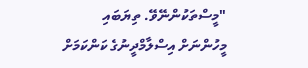"މީސްތަކުންނޭވޭ. ތިޔަބައި މީހުންނަށް އިސްލާމްދީނުގެ ކަންކަމަށް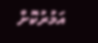އަމުރުކޮށް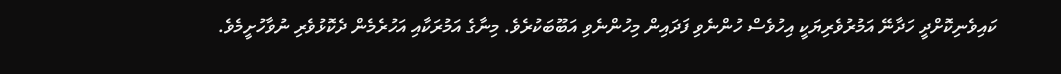ކައިވެނިކޮށްދީ ހަދާނޭ އަމުރުވެރިޔަކީ އިހުވެސް ހުންނެވި ފަދައިން މިހުންނެވި އަބޫބަކުރެވެ. މިނާގެ އަމުރަކާއި އަހުރެމެން ދެކޮޅުވެރި ނުވާހުށީމެވެ.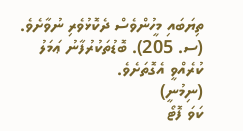ތިޔަބައި މީހުންވެސް ދެކޮޅުވެރި ނުވާށެވެ. (ސ. 205). ބޮޑުތަކުރުފާނު ޢަމަލު ކުރެއްވީ އެގޮތަށެވެ.
(ނިމުނީ)
ކަވަ ފޮޓޯ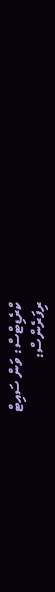ކްރެޑިޓްސް: ވަން ސައިޓް
ރިފަރެންސް: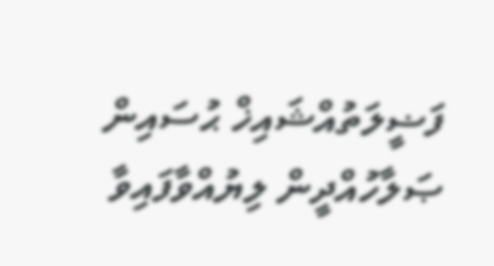ފަޟީލަތުއްޝައިޚް ޙުސައިން ޞަލާހުއްދީން ލިޔުއްވާފައިވާ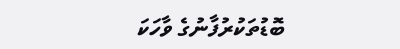ބޮޑުތަކުރުފާނުގެ ވާހަކަ